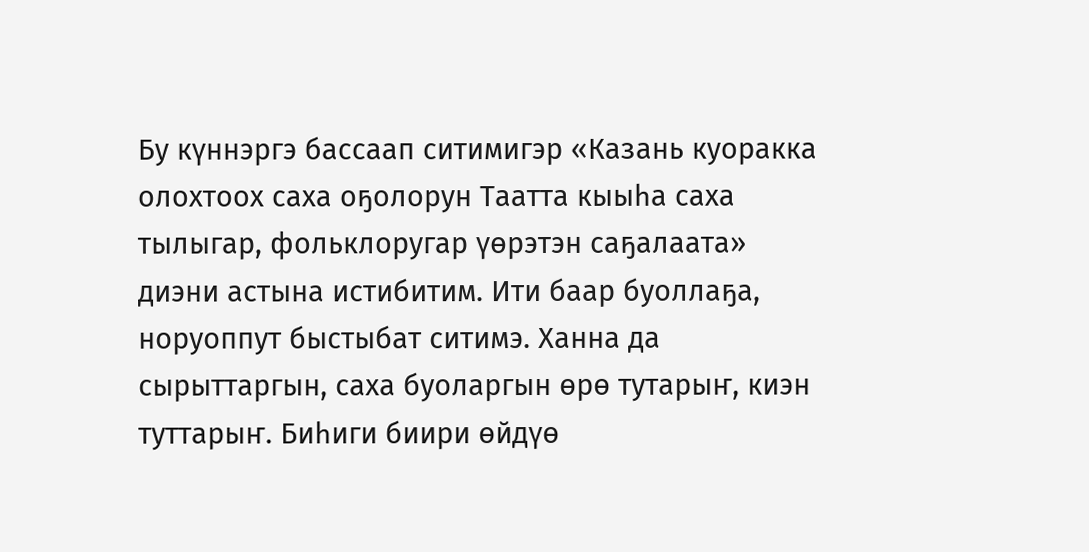Бу күннэргэ бассаап ситимигэр «Казань куоракка олохтоох саха оҕолорун Таатта кыыһа саха тылыгар, фольклоругар үөрэтэн саҕалаата» диэни астына истибитим. Ити баар буоллаҕа, норуоппут быстыбат ситимэ. Ханна да сырыттаргын, саха буоларгын өрө тутарыҥ, киэн туттарыҥ. Биһиги биири өйдүө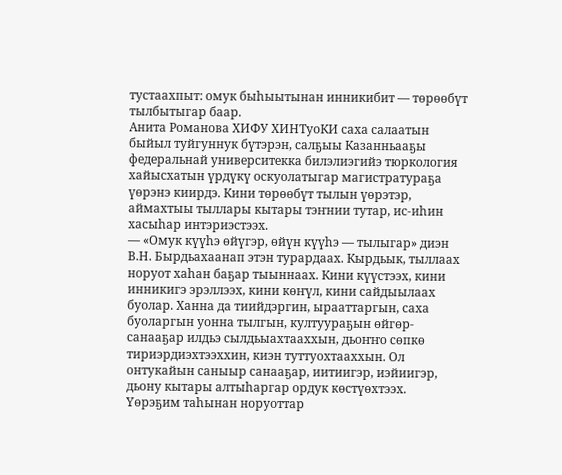тустаахпыт: омук быһыытынан инникибит — төрөөбүт тылбытыгар баар.
Анита Романова ХИФУ ХИНТуоКИ саха салаатын быйыл туйгуннук бүтэрэн, салҕыы Казанньааҕы федеральнай университекка билэлиэгийэ тюркология хайысхатын үрдүкү оскуолатыгар магистратураҕа үөрэнэ киирдэ. Кини төрөөбүт тылын үөрэтэр, аймахтыы тыллары кытары тэҥнии тутар, ис-иһин хасыһар интэриэстээх.
— «Омук күүһэ өйүгэр, өйүн күүһэ — тылыгар» диэн В.Н. Бырдьахаанап этэн турардаах. Кырдьык, тыллаах норуот хаһан баҕар тыыннаах. Кини күүстээх, кини инникигэ эрэллээх, кини көҥүл, кини сайдыылаах буолар. Ханна да тиийдэргин, ырааттаргын, саха буоларгын уонна тылгын, култуураҕын өйгөр-санааҕар илдьэ сылдьыахтааххын, дьоҥҥо сөпкө тириэрдиэхтээххин, киэн туттуохтааххын. Ол онтукайын саныыр санааҕар, иитиигэр, иэйиигэр, дьону кытары алтыһаргар ордук көстүөхтээх.
Үөрэҕим таһынан норуоттар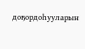доҕордоһууларын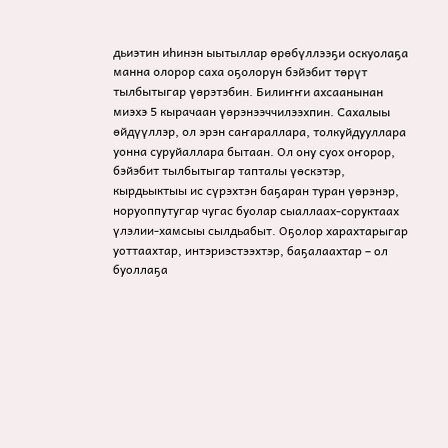дьиэтин иһинэн ыытыллар өрөбүллээҕи оскуолаҕа манна олорор саха оҕолорун бэйэбит төрүт тылбытыгар үөрэтэбин. Билиҥҥи ахсаанынан миэхэ 5 кырачаан үөрэнээччилээхпин. Сахалыы өйдүүллэр, ол эрэн саҥараллара, толкуйдууллара уонна суруйаллара бытаан. Ол ону суох оҥорор, бэйэбит тылбытыгар тапталы үөскэтэр, кырдьыктыы ис сүрэхтэн баҕаран туран үөрэнэр, норуоппутугар чугас буолар сыаллаах-соруктаах үлэлии-хамсыы сылдьабыт. Оҕолор харахтарыгар уоттаахтар, интэриэстээхтэр, баҕалаахтар – ол буоллаҕа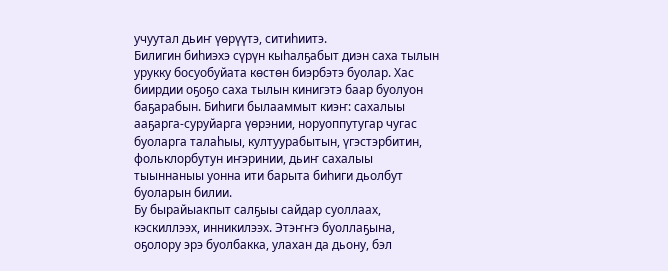учуутал дьиҥ үөрүүтэ, ситиһиитэ.
Билигин биһиэхэ сүрүн кыһалҕабыт диэн саха тылын урукку босуобуйата көстөн биэрбэтэ буолар. Хас биирдии оҕоҕо саха тылын кинигэтэ баар буолуон баҕарабын. Биһиги былааммыт киэҥ: сахалыы ааҕарга-суруйарга үөрэнии, норуоппутугар чугас буоларга талаһыы, култуурабытын, үгэстэрбитин, фольклорбутун иҥэринии, дьиҥ сахалыы тыыннаныы уонна ити барыта биһиги дьолбут буоларын билии.
Бу бырайыакпыт салҕыы сайдар суоллаах, кэскиллээх, инникилээх. Этэҥҥэ буоллаҕына, оҕолору эрэ буолбакка, улахан да дьону, бэл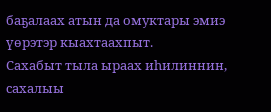баҕалаах атын да омуктары эмиэ үөрэтэр кыахтаахпыт.
Сахабыт тыла ыраах иһилиннин, сахалыы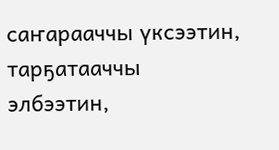саҥарааччы үксээтин, тарҕатааччы элбээтин,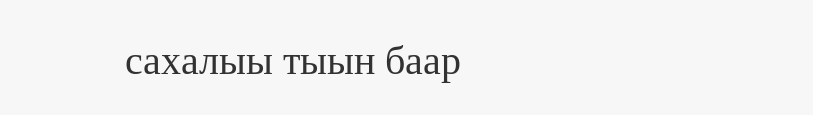сахалыы тыын баар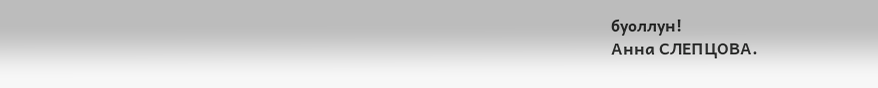буоллун!
Анна СЛЕПЦОВА.